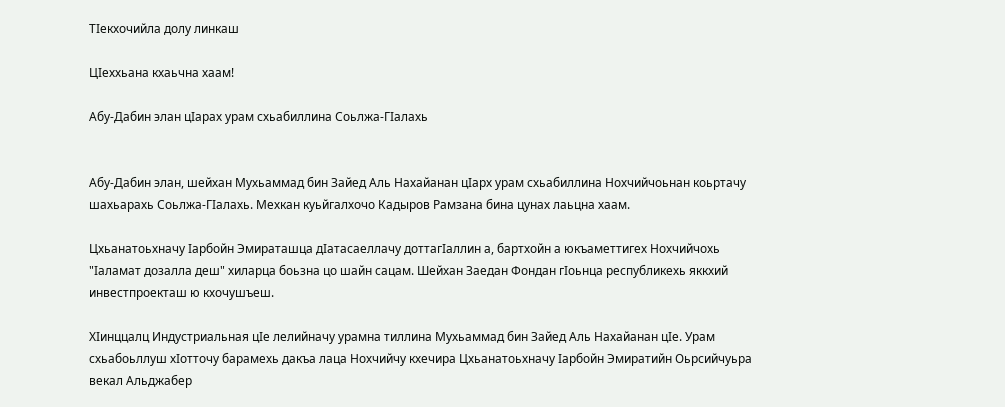ТIекхочийла долу линкаш

ЦIеххьана кхаьчна хаам!

Абу-Дабин элан цIарах урам схьабиллина Соьлжа-ГIалахь


Абу-Дабин элан, шейхан Мухьаммад бин Зайед Аль Нахайанан цIарх урам схьабиллина Нохчийчоьнан коьртачу шахьарахь Соьлжа-ГIалахь. Мехкан куьйгалхочо Кадыров Рамзана бина цунах лаьцна хаам.

Цхьанатоьхначу Iарбойн Эмираташца дIатасаеллачу доттагIаллин а, бартхойн а юкъаметтигех Нохчийчохь "Iаламат дозалла деш" хиларца боьзна цо шайн сацам. Шейхан Заедан Фондан гIоьнца республикехь яккхий инвестпроекташ ю кхочушъеш.

ХIинццалц Индустриальная цIе лелийначу урамна тиллина Мухьаммад бин Зайед Аль Нахайанан цIе. Урам схьабоьллуш хIотточу барамехь дакъа лаца Нохчийчу кхечира Цхьанатоьхначу Iарбойн Эмиратийн Оьрсийчуьра векал Альджабер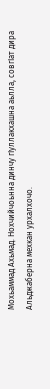Мохьаммад Ахьмад. Нохчийчоьнна динчу гIуллакхашна аьлла, совгIат дира Альджаберна мехкан урхалхочо.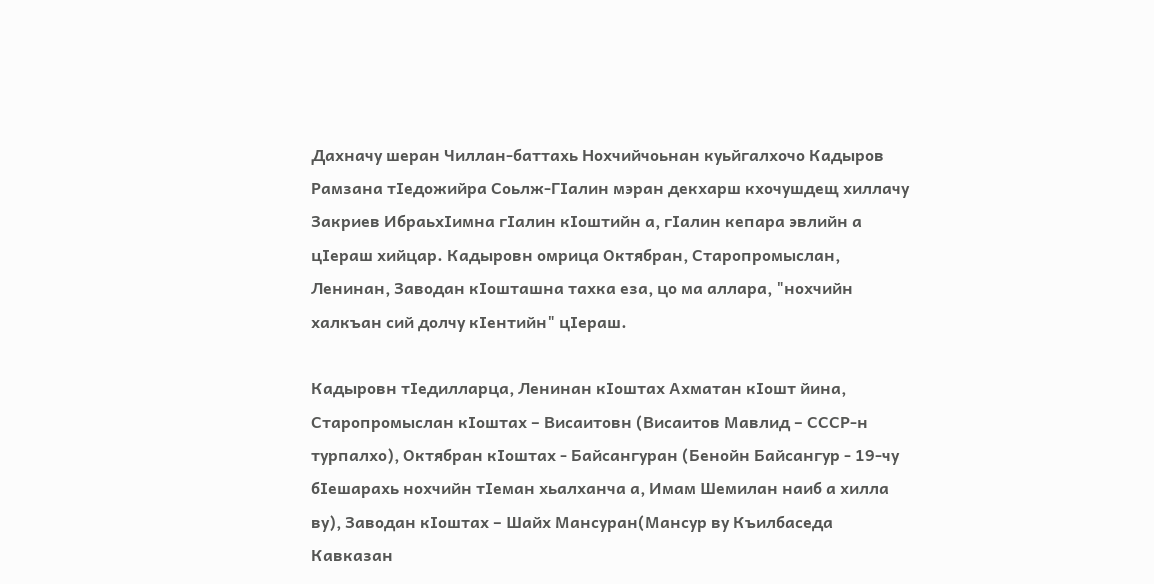Дахначу шеран Чиллан-баттахь Нохчийчоьнан куьйгалхочо Кадыров Рамзана тIедожийра Соьлж-ГIалин мэран декхарш кхочушдещ хиллачу Закриев ИбраьхIимна гIалин кIоштийн а, гIалин кепара эвлийн а цIераш хийцар. Кадыровн омрица Октябран, Старопромыслан, Ленинан, Заводан кIошташна тахка еза, цо ма аллара, "нохчийн халкъан сий долчу кIентийн" цIераш.

Кадыровн тIедилларца, Ленинан кIоштах Ахматан кIошт йина, Старопромыслан кIоштах – Висаитовн (Висаитов Мавлид – СССР-н турпалхо), Октябран кIоштах - Байсангуран (Бенойн Байсангур - 19-чу бIешарахь нохчийн тIеман хьалханча а, Имам Шемилан наиб а хилла ву), Заводан кIоштах – Шайх Мансуран(Мансур ву Къилбаседа Кавказан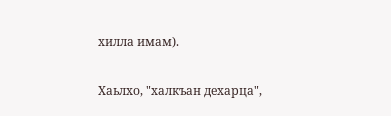хилла имам).

Хаьлхо, "халкъан дехарца",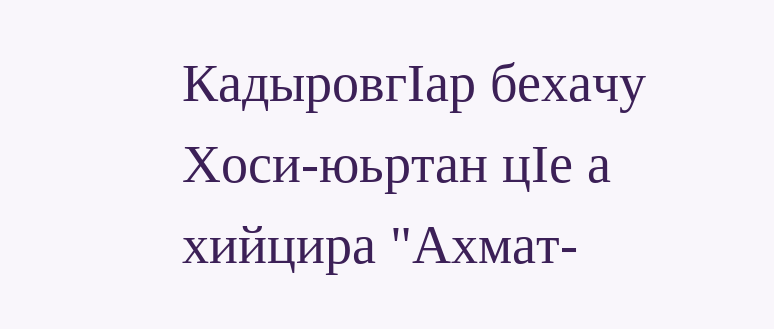КадыровгIар бехачу Хоси-юьртан цIе а хийцира "Ахмат-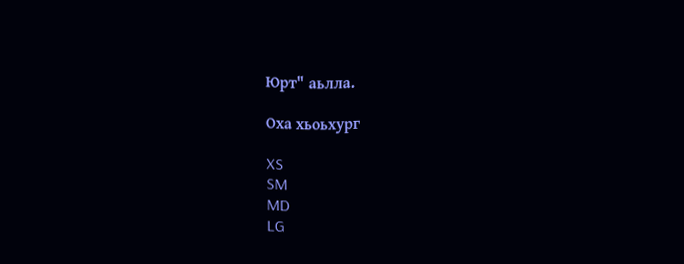Юрт" аьлла.

Оха хьоьхург

XS
SM
MD
LG